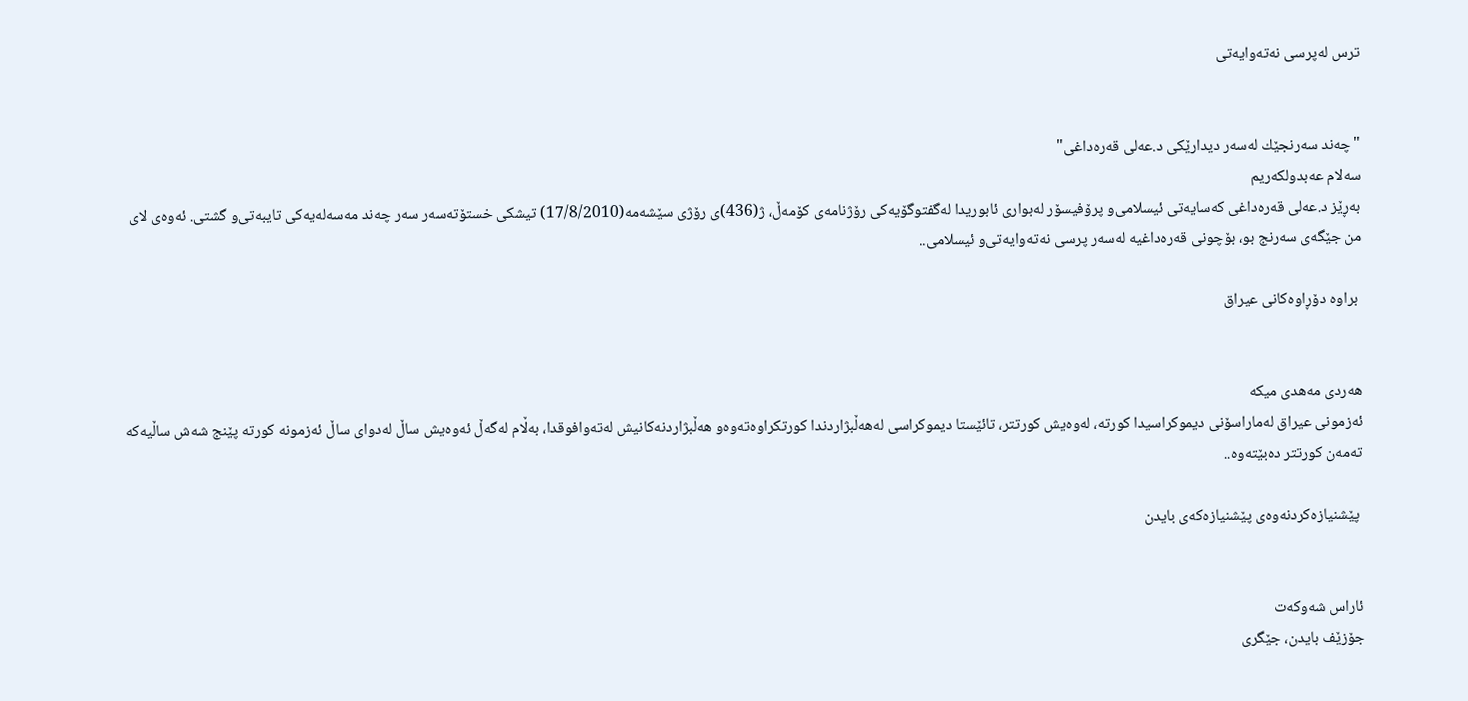ترس له‌پرسی‌ نه‌ته‌وایه‌تی‌


"چه‌ند سه‌رنجێك له‌سه‌ر دیدارێكی‌ د.عه‌لی‌ قه‌ره‌داغی‌"
سه‌لام عه‌بدولكه‌ریم
به‌ڕێز د.عه‌لی‌ قه‌ره‌داغی‌ كه‌سایه‌تی‌ ئیسلامی‌‌و پرۆفیسۆر له‌بواری‌ ئابوریدا له‌گفتوگۆیه‌كی‌ رۆژنامه‌ی‌ كۆمه‌ڵ، ژ(436)ی‌ رۆژی‌ سێشه‌مه‌(17/8/2010) تیشكی‌ خستۆته‌سه‌ر سه‌ر چه‌ند مه‌سه‌له‌یه‌كی‌ تایبه‌تی‌‌و گشتی‌. ئه‌وه‌ی‌ لای‌ من جێگه‌ی‌ سه‌رنج بو، بۆچونی‌ قه‌ره‌داغیه‌ له‌سه‌ر پرسی‌ نه‌ته‌وایه‌تی‌‌و ئیسلامی‌..

 براوه‌ دۆڕاوه‌كانی عیراق


هه‌ردی مه‌هدی میكه‌
ئه‌زمونی عیراق له‌ماراسۆنی دیموكراسیدا كورته‌، له‌وه‌یش كورتتر، تائێستا دیموكراسی له‌هه‌ڵبژاردندا كورتكراوه‌ته‌وه‌‌و هه‌ڵبژاردنه‌كانیش له‌ته‌وافوقدا، به‌ڵام له‌گه‌ڵ ئه‌وه‌یش ساڵ له‌دوای ساڵ ئه‌زمونه‌ كورته‌ پێنج شه‌ش ساڵیه‌كه‌ ته‌مه‌ن كورتتر ده‌بێته‌وه‌..

 پێشنیازه‌كردنه‌وه‌ی‌ پێشنیازه‌كه‌ی‌ بایدن


ئاراس شه‌وكه‌ت
جۆزێف بایدن، جێگری‌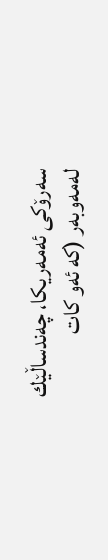سه‌رۆكی‌ ئه‌مه‌ریكا، چه‌ندساڵێك له‌مه‌وبه‌ر (كه‌ ئه‌‌و كات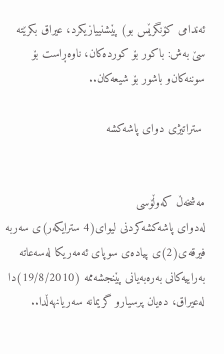ئه‌ندامی‌ كۆنگرێس بو) پێشنییازیكرد، عیراق بكرێته‌ سێ به‌ش: باكور بۆ كورده‌كان، ناوه‌ڕاست بۆ سوننه‌كان‌و باشور بۆ شیعه‌كان..

 ستراتیژی‌ دوای‌ پاشه‌كشه‌


مه‌شخه‌ڵ‌ كه‌وڵۆسی‌
له‌دوای‌ پاشه‌كشه‌كردنی‌ لیوای‌(4 سترایكه‌ر)ی‌ سه‌ربه‌ فیرقه‌ی‌(2)ی‌ پیاده‌ی‌ سوپای‌ ئه‌مه‌ریكا له‌سه‌عاته‌ به‌راییه‌كانی‌ به‌ره‌به‌یانی‌ پێنجشه‌ممه‌ (19/8/2010)دا له‌عیراق، ده‌یان پرسیارو گریمانه‌ سه‌ریانهه‌ڵدا..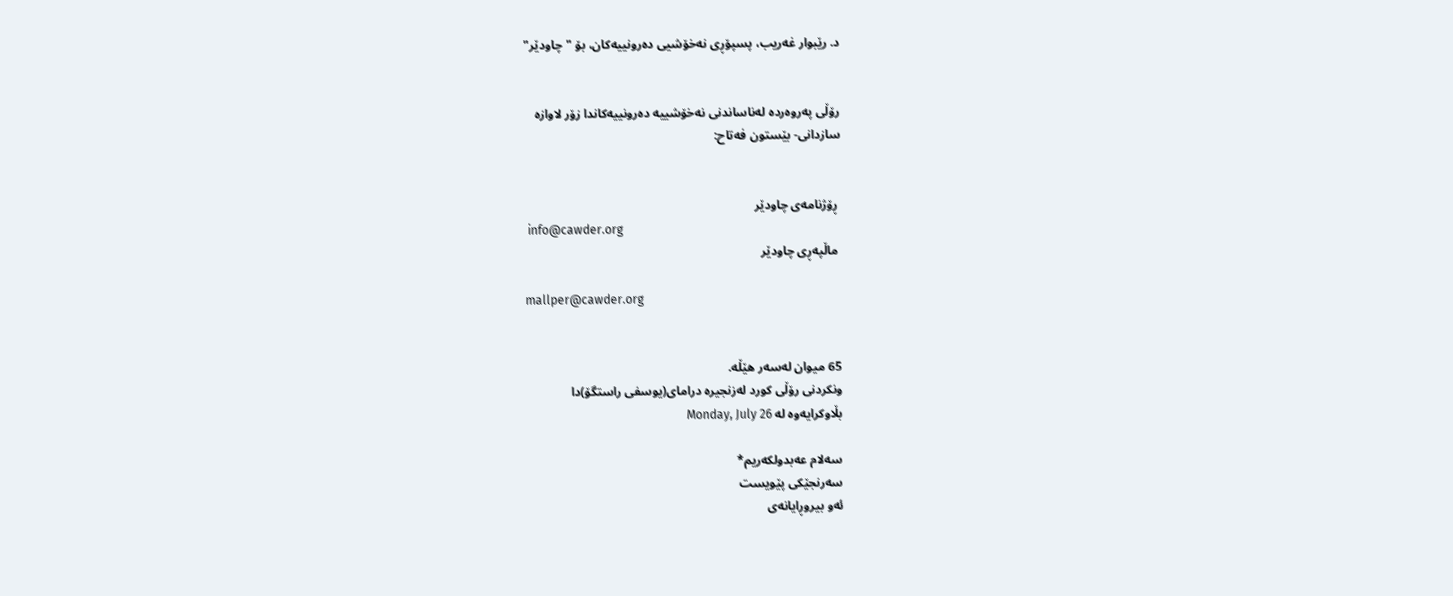د. رێبوار غه‌ریب، پسپۆڕی‌ نه‌خۆشیی‌ ده‌رونییه‌كان، بۆ "چاودێر"


رۆڵی په‌روه‌رده‌ له‌ناساندنی نه‌خۆشییه‌ ده‌رونییه‌كاندا زۆر لاوازه‌
سازدانی- بێستون فه‌تاح:


 ڕۆژنامه‌ی چاودێر
 info@cawder.org
 ماڵپه‌ڕی چاودێر

mallper@cawder.org


65 ميوان له‌سه‌ر هێڵه‌.
ونكردنی‌ رۆڵی‌ كورد له‌زنجیره‌ درامای‌(یوسفی‌ راستگۆ)دا
بڵاوكرایه‌وه‌ له Monday, July 26

سه‌لام عه‌بدولكه‌ریم*
سه‌رنجێكی‌ پێویست
ئه‌و بیروڕایانه‌ی‌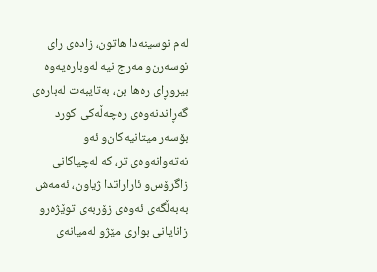له‌م نوسینه‌دا هاتون، زاده‌ی‌ رای‌ نوسه‌رن‌و مه‌رج نیه‌ له‌وباره‌یه‌وه‌ بیروڕای‌ ره‌ها بن، به‌تایبه‌ت له‌باره‌ی‌ گه‌ڕاندنه‌وه‌ی‌ ره‌چه‌ڵه‌كی‌ كورد بۆسه‌ر میتانیه‌كان‌و ئه‌و نه‌ته‌وانه‌وه‌ی‌ تر، كه‌ له‌چیاكانی‌ زاگرۆس‌و ئاراراتدا ژیاون، ئه‌مه‌ش به‌به‌ڵگه‌ی‌ ئه‌وه‌ی‌ زۆربه‌ی‌ توێژه‌ر‌و زانایانی‌ بواری‌ مێژو له‌میانه‌ی‌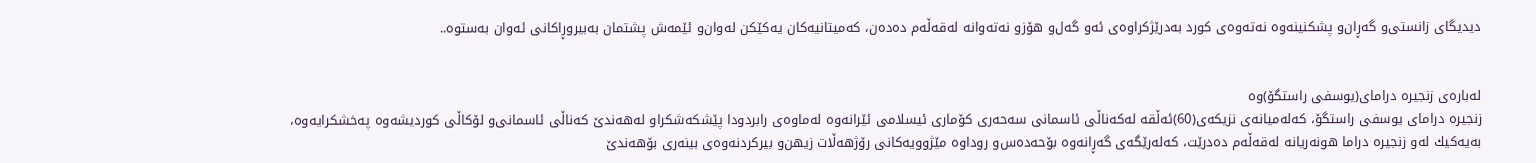دیدیگای‌ زانستی‌و گه‌ڕان‌و پشكنینه‌وه‌ نه‌ته‌وه‌ی‌ كورد به‌درێژكراوه‌ی‌ ئه‌و گه‌ل‌و هۆز‌و نه‌ته‌وانه‌ له‌قه‌ڵه‌م ده‌ده‌ن، كه‌میتانیه‌كان یه‌كێكن له‌وان‌و ئێمه‌ش پشتمان به‌بیروڕاكانی‌ ئه‌وان به‌ستوه‌..


له‌باره‌ی‌ زنجیره‌ درامای‌(یوسفی‌ راستگۆ)وه‌
زنجیره‌ درامای‌ یوسفی‌ راستگۆ، كه‌له‌میانه‌ی‌ نزیكه‌ی‌(60)ئه‌ڵقه‌ له‌كه‌ناڵی‌ ئاسمانی‌ سه‌حه‌ری‌ كۆماری‌ ئیسلامی‌ ئێرانه‌وه‌ له‌ماوه‌ی‌ رابردودا پێشكه‌شكرا‌و له‌هه‌ندێ كه‌ناڵی‌ ئاسمانی‌‌و لۆكاڵی‌ كوردیشه‌وه‌ په‌خشكرایه‌وه‌، به‌یه‌كیك له‌و زنجیره‌ دراما هونه‌ریانه‌ له‌قه‌ڵه‌م ده‌درێت، كه‌له‌رێگه‌ی‌ گه‌ڕانه‌وه‌ بۆحه‌ده‌س‌و روداوه‌ مێژوویه‌كانی‌ رۆژهه‌ڵات زیهن‌و بیركردنه‌وه‌ی‌ بینه‌ری‌ بۆهه‌ندێ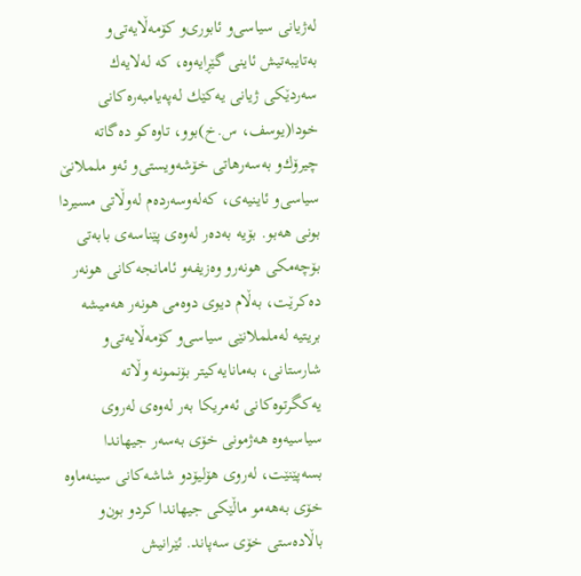له‌ژیانی‌ سیاسی‌‌و ئابوری‌‌و كۆمه‌ڵایه‌تی‌‌و به‌تایبه‌تیش ئاینی‌ گێڕایه‌وه‌، كه‌ له‌لایه‌ك سه‌ردێكی‌ ژیانی‌ یه‌كێك له‌په‌یامبه‌ره‌كانی‌ خودا(یوسف، س.خ)بوو، تاوه‌كو ده‌گاته‌ چیرۆك‌و به‌سه‌رهاتی‌ خۆشه‌ویستی‌‌و ئه‌و ململانێ سیاسی‌‌و ئاینیه‌ی‌، كه‌له‌وسه‌رده‌م له‌وڵاتی‌ مسیردا بونی‌ هه‌بو. بۆیه‌ به‌ده‌ر له‌وه‌ی‌ پێناسه‌ی‌ بابه‌تی‌ بۆچه‌مكی‌ هونه‌ر‌و وه‌زیفه‌‌و ئامانجه‌كانی‌ هونه‌ر ده‌كرێت، به‌ڵام دیوی‌ دوه‌می‌ هونه‌ر هه‌میشه‌ بریتیه‌ له‌ململانێی‌ سیاسی‌‌و كۆمه‌ڵایه‌تی‌‌و شارستانی‌، به‌مانایه‌كیتر بۆنمونه‌ وڵاته‌ یه‌كگرتوه‌كانی‌ ئه‌مریكا به‌ر له‌وه‌ی‌ له‌روی‌ سیاسیه‌وه‌ هه‌ژمونی‌ خۆی‌ به‌سه‌ر جیهاندا بسه‌پێنێت، له‌روی‌ هۆلیۆد‌و شاشه‌كانی‌ سینه‌ماوه‌ خۆی‌ به‌هه‌مو ماڵێكی‌ جیهاندا كرد‌و بون‌و باڵاده‌ستی‌ خۆی‌ سه‌پاند. ئێرانیش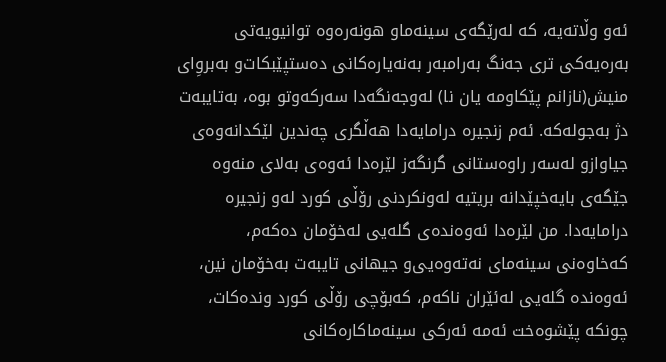ئه‌و وڵاته‌یه‌، كه‌ له‌رێگه‌ی‌ سینه‌ما‌و هونه‌ره‌وه‌ توانیویه‌تی‌ به‌ره‌یه‌كی‌ تری‌ جه‌نگ به‌رامبه‌ر به‌نه‌یاره‌كانی‌ ده‌ستپێبكات‌و به‌بروِای‌ منیش(نازانم پێكاومه‌ یان نا) له‌وجه‌نگه‌دا سه‌ركه‌وتو بوه‌، به‌تایبه‌ت دژ به‌جوله‌كه‌. ئه‌م زنجیره‌ درامایه‌دا هه‌ڵگری‌ چه‌ندین لێكدانه‌وه‌ی‌ جیاواز‌و له‌سه‌ر راوه‌ستانی‌ گرنگه‌ز لێره‌دا ئه‌وه‌ی‌ به‌لای‌ منه‌وه‌ جێگه‌ی‌ بایه‌خپێدانه‌ بریتیه‌ له‌ونكردنی‌ رۆڵی‌ كورد له‌و زنجیره‌ درامایه‌دا. من لێره‌دا ئه‌وه‌نده‌ی‌ گله‌یی له‌خۆمان ده‌كه‌م، كه‌خاوه‌نی‌ سینه‌مای‌ نه‌ته‌وه‌یی‌و جیهانی‌ تایبه‌ت به‌خۆمان نین، ئه‌وه‌نده‌ گله‌یی له‌ئێران ناكه‌م، كه‌بۆچی‌ رۆڵی‌ كورد ونده‌كات، چونكه‌ پێشوه‌خت ئه‌مه‌ ئه‌ركی‌ سینه‌ماكاره‌كانی‌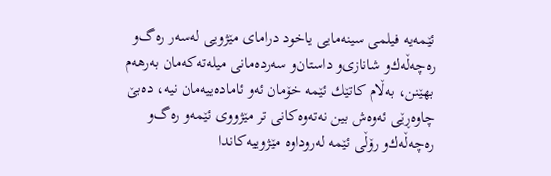ئێمه‌یه‌ فیلمی‌ سینه‌مایی‌ یاخود درامای‌ مێژویی له‌سه‌ر ره‌گ‌و ره‌چه‌ڵه‌ك‌و شانازی‌و داستان‌و سه‌رده‌مانی‌ میله‌ته‌كه‌مان به‌رهه‌م بهێنن، به‌ڵام كاتێك ئێمه‌ خۆمان ئه‌و ئاماده‌ییه‌مان نیه‌، ده‌بێ چاوه‌ڕێی ئه‌وه‌ش بین نه‌ته‌وه‌كانی‌ تر مێژووی‌ ئێمه‌‌و ره‌گ‌و ره‌چه‌ڵه‌ك‌و رۆڵی‌ ئێمه‌ له‌روداوه‌ مێژوییه‌كاندا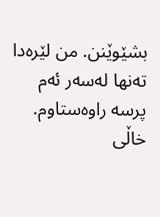بشێوێنن. من لێره‌دا ته‌نها له‌سه‌ر ئه‌م پرسه‌ راوه‌ستاوم.
خاڵی‌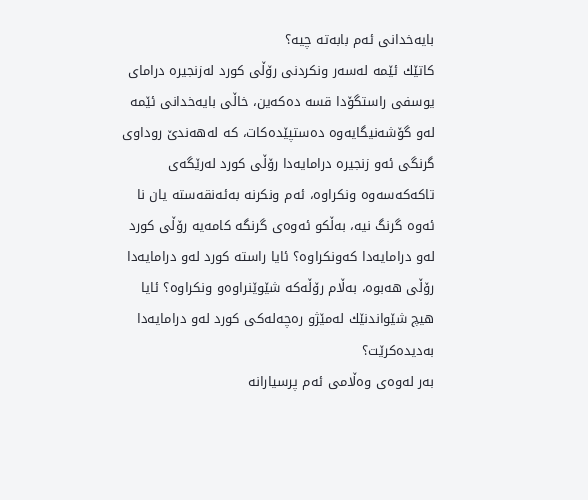بایه‌خدانی‌ ئه‌م بابه‌ته‌ چیه‌؟
كاتێك ئێمه‌ له‌سه‌ر ونكردنی‌ رۆڵی‌ كورد له‌زنجیره‌ درامای‌ یوسفی‌ راستگۆدا قسه‌ ده‌كه‌ین، خاڵی‌ بایه‌خدانی‌ ئێمه‌ له‌و گۆشه‌نیگایه‌وه‌ ده‌ستپێده‌كات، كه‌ له‌هه‌ندێ روداوی‌ گرنگی‌ ئه‌و زنجیره‌ درامایه‌دا رۆڵی‌ كورد له‌رێگه‌ی‌ تاكه‌كه‌سه‌وه‌ ونكراوه‌، ئه‌م ونكرنه‌ به‌ئه‌نقه‌سته‌ یان نا ئه‌وه‌ گرنگ نیه‌، به‌ڵكو ئه‌وه‌ی‌ گرنگه‌ كامه‌یه‌ رۆڵی‌ كورد له‌و درامایه‌دا كه‌ونكراوه‌؟ ئایا راسته‌ كورد له‌و درامایه‌دا رۆڵی‌ هه‌بوه‌، به‌ڵام رۆڵه‌كه‌ شێوێنراوه‌‌و ونكراوه‌؟ ئایا هیچ شێواندنێك له‌مێژ‌و ره‌چه‌له‌كی‌ كورد له‌و درامایه‌دا به‌دیده‌كرێت؟
به‌ر له‌وه‌ی‌ وه‌ڵامی‌ ئه‌م پرسیارانه‌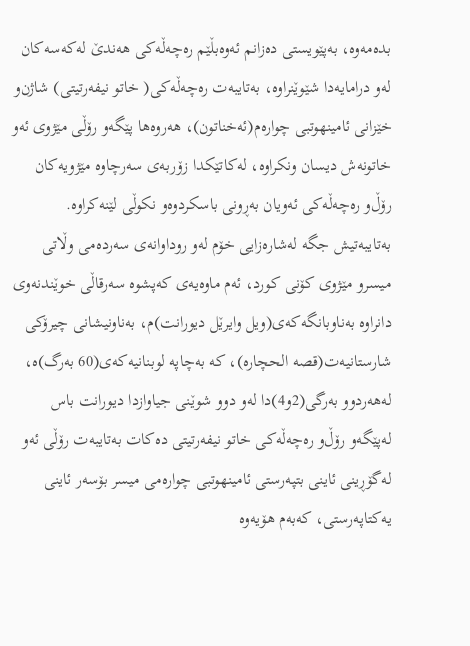بده‌مه‌وه‌، به‌پێویستی‌ ده‌زانم ئه‌وه‌بڵێم ره‌چه‌ڵه‌كی‌ هه‌ندێ له‌كه‌سه‌كان له‌و درامایه‌دا شێوێنراوه‌، به‌تایبه‌ت ره‌چه‌ڵه‌كی‌( خاتو نیفه‌رتیتی‌) شاژن‌و خێزانی‌ ئامینهوتبی‌ چواره‌م(ئه‌خناتون)، هه‌روه‌ها پێگه‌‌و رۆڵی‌ مێژوی‌ ئه‌و خاتونه‌ش دیسان ونكراوه‌، له‌كاتێكدا زۆربه‌ی‌ سه‌رچاوه‌ مێژویه‌كان رۆڵ‌و ره‌چه‌ڵه‌كی‌ ئه‌ویان به‌ڕونی‌ باسكردوه‌‌و نكوڵی‌ لێنه‌كراوه‌. به‌تایبه‌تیش جگه‌ له‌شاره‌زایی‌ خۆم له‌و روداوانه‌ی‌ سه‌رده‌می‌ وڵاتی‌ میسر‌و مێژوی‌ كۆنی‌ كورد، ئه‌م ماوه‌یه‌ی‌ كه‌پشوه‌ سه‌رقاڵی‌ خوێندنه‌وی‌ دانراوه‌ به‌ناوبانگه‌كه‌ی‌(ویل وایرێل دیورانت)م، به‌ناونیشانی‌ چیرۆكی‌ شارستانیه‌ت(قصه‌ الحچاره‌)، كه‌ به‌چاپه‌ لوبنانیه‌كه‌ی‌(60 به‌رگ)ه‌، له‌هه‌ردوو به‌رگی‌(2و4)دا له‌و دوو شوێنی‌ جیاوازدا دیورانت باس له‌پێگه‌‌و رۆڵ‌و ره‌چه‌ڵه‌كی‌ خاتو نیفه‌رتیتی‌ ده‌كات به‌تایبه‌ت رۆڵی‌ ئه‌و له‌گۆڕینی‌ ئاینی‌ بتپه‌رستی‌ ئامینهوتبی‌ چواره‌می‌ میسر بۆسه‌ر ئاینی‌ یه‌كتاپه‌رستی‌، كه‌به‌م هۆیه‌وه‌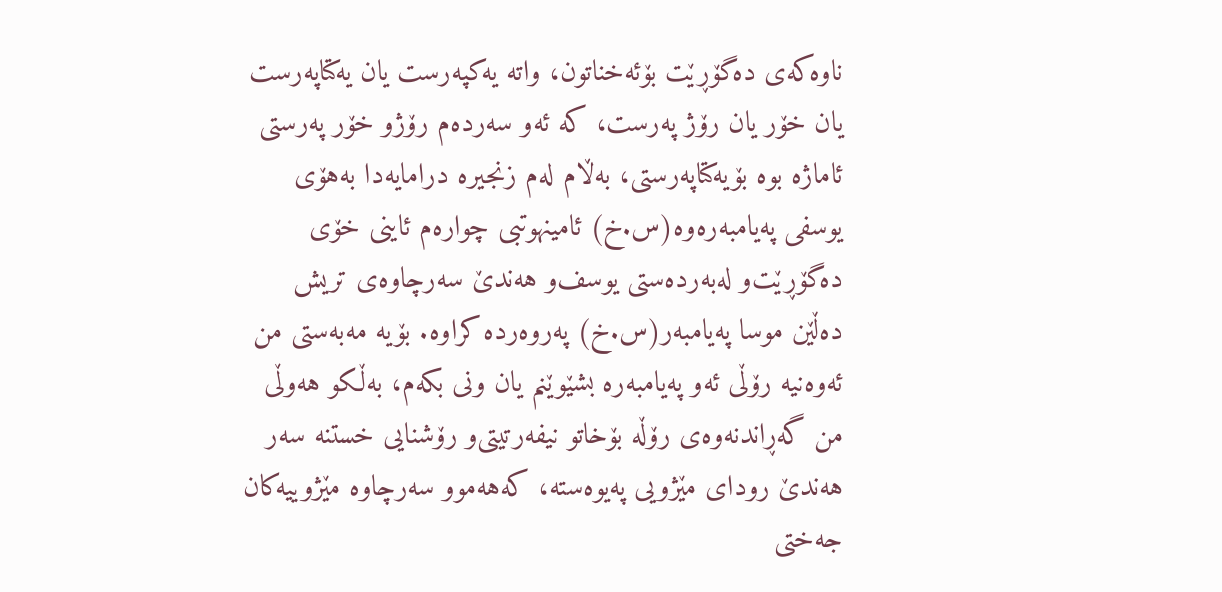ناوه‌كه‌ی‌ ده‌گۆڕێت بۆئه‌خناتون، واته‌ یه‌كپه‌رست یان یه‌كتاپه‌رست یان خۆر یان رۆژ په‌رست، كه‌ ئه‌و سه‌رده‌م رۆژ‌و خۆر په‌رستی‌ ئاماژه‌ بوه‌ بۆیه‌كتاپه‌رستی‌، به‌ڵام له‌م زنجیره‌ درامایه‌دا به‌هۆی‌ یوسفی‌ په‌یامبه‌ره‌وه‌(س.خ) ئامینهوتبی‌ چواره‌م ئاینی‌ خۆی‌ ده‌گۆڕێت‌و له‌به‌رده‌ستی‌ یوسف‌و هه‌ندێ سه‌رچاوه‌ی‌ تریش ده‌ڵێن موسا په‌یامبه‌ر(س.خ) په‌روه‌رده‌ كراوه‌. بۆیه‌ مه‌به‌ستی‌ من ئه‌وه‌نیه‌ رۆڵی‌ ئه‌و په‌یامبه‌ره‌ بشێوێنم یان ونی‌ بكه‌م، به‌ڵكو هه‌وڵی‌ من گه‌ڕاندنه‌وه‌ی‌ رۆڵه‌ بۆخاتو نیفه‌رتیتی‌‌و رۆشنایی خستنه‌ سه‌ر هه‌ندێ رودای‌ مێژویی په‌یوه‌سته‌، كه‌هه‌موو سه‌رچاوه‌ مێژوییه‌كان جه‌ختی‌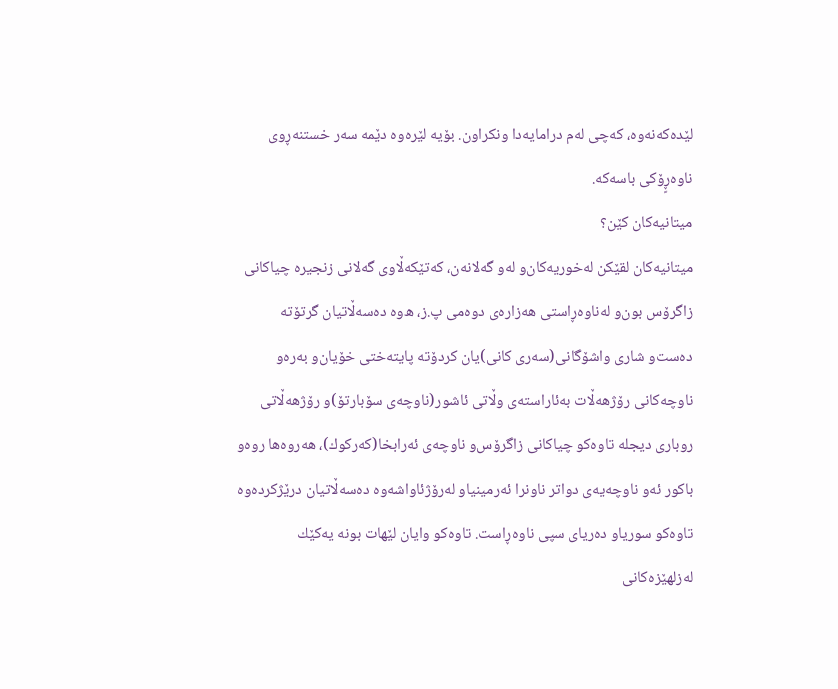لێده‌كه‌نه‌وه‌، كه‌چی‌ له‌م درامایه‌دا ونكراون. بۆیه‌ لێره‌وه‌ دێمه‌ سه‌ر خستنه‌ڕوی‌ ناوه‌ڕٍۆكی‌ باسه‌كه‌.
میتانیه‌كان كێن؟
میتانیه‌كان لقێكن له‌خوریه‌كان‌و له‌و گه‌لانه‌ن، كه‌تێكه‌ڵاوی‌ گه‌لانی‌ زنجیره‌ چیاكانی‌ زاگرۆس بون‌و له‌ناوه‌ڕاستی‌ هه‌زاره‌ی‌ دوه‌می‌ پ.ز، ه‌وه‌ ده‌سه‌ڵاتیان گرتۆته‌ ده‌ست‌و شاری‌ واشۆگانی‌(سه‌ری‌ كانی‌)یان كردۆته‌ پایته‌ختی‌ خۆیان‌و به‌ره‌و ناوچه‌كانی‌ رۆژهه‌ڵات به‌ئاراسته‌ی‌ وڵاتی‌ ئاشور(ناوچه‌ی‌ سۆبارتۆ)و رۆژهه‌ڵاتی‌ روباری‌ دیجله‌ تاوه‌كو چیاكانی‌ زاگرۆس‌و ناوچه‌ی‌ ئه‌رابخا(كه‌ركوك)، هه‌روه‌ها روه‌و باكور ئه‌و ناوچه‌یه‌ی‌ دواتر ناونرا ئه‌رمینیا‌و له‌رۆژئاواشه‌وه‌ ده‌سه‌ڵاتیان درێژكرده‌وه‌ تاوه‌كو سوریا‌و ده‌ریای‌ سپی‌ ناوه‌ڕاست. تاوه‌كو وایان لێهات بونه‌ یه‌كێك له‌زلهێزه‌كانی‌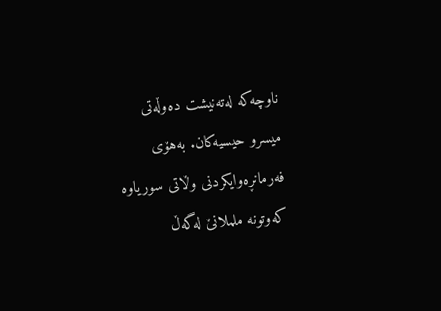ناوچه‌كه‌ له‌ته‌نیشت ده‌وڵه‌تی‌ میسر‌و حیسیه‌كان. به‌هۆی‌ فه‌رمانڕه‌وایكردنی‌ وڵاتی‌ سوریاوه‌ كه‌وتونه‌ ململانێ له‌گه‌ڵ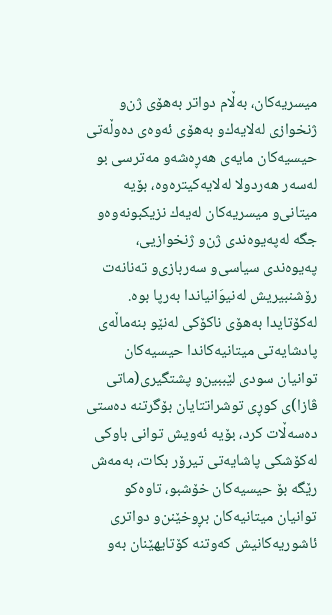میسریه‌كان، به‌ڵام دواتر به‌هۆی‌ ژن‌و ژنخوازی له‌لایه‌ك‌و به‌هۆی‌ ئه‌وه‌ی‌ ده‌وڵه‌تی‌ حیسیه‌كان مایه‌ی‌ هه‌ڕه‌شه‌‌و مه‌ترسی‌ بو له‌سه‌ر هه‌ردولا له‌لایه‌كیتره‌وه‌، بۆیه‌ میتانی‌‌و میسریه‌كان له‌یه‌ك نزیكبونه‌وه‌‌و جگه‌ له‌په‌یوه‌ندی‌ ژن‌و ژنخوازیی، په‌یوه‌ندی‌ سیاسی‌‌و سه‌ربازی‌‌و ته‌نانه‌ت رۆشنبیریش له‌نیوَانیاندا به‌رپا بوه‌. له‌كۆتایدا به‌هۆی‌ ناكۆكی‌ له‌نێو بنه‌ماڵه‌ی‌ پادشایه‌تی‌ میتانیه‌كاندا حیسیه‌كان توانیان سودی‌ لێببین‌و پشتگیری‌(ماتی‌ ڤازا)ی‌ كوڕی‌ توشراتتایان بۆگرتنه‌ ده‌ستی‌ ده‌سه‌ڵات كرد، بۆیه‌ ئه‌ویش توانی‌ باوكی‌ له‌كۆشكی‌ پاشایه‌تی‌ تیرۆر بكات، به‌مه‌ش رێگه‌ بۆ حیسیه‌كان خۆشبو، تاوه‌كو توانیان میتانیه‌كان بڕوخێنن‌و دواتری ئاشوریه‌كانیش كه‌وتنه‌ كۆتایهێنان به‌و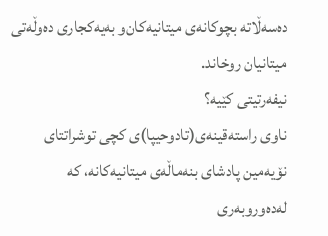ده‌سه‌ڵاته‌ بچوكانه‌ی‌ میتانیه‌كان‌و به‌یه‌كجاری‌ ده‌وڵه‌تی‌ میتانیان روخاند.
نیفه‌رتیتی‌ كێیه‌؟
ناوی‌ راسته‌قینه‌ی‌(تادوحیپا)ی‌ كچی‌ توشراتتای‌ نۆیه‌مین پادشای‌ بنه‌ماڵه‌ی‌ میتانیه‌كانه‌، كه‌ له‌ده‌وروبه‌ری‌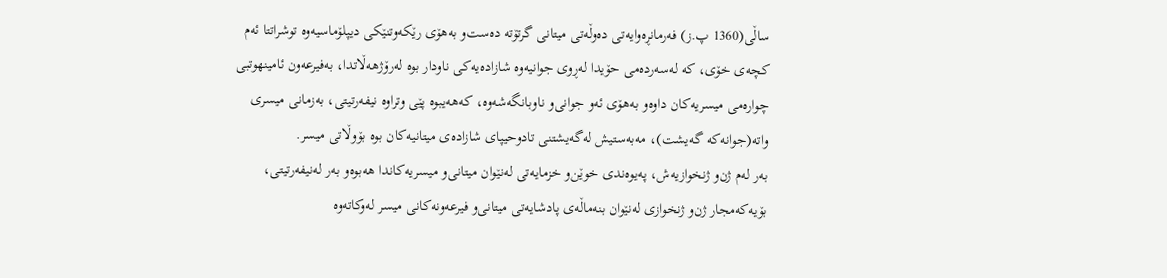ساڵی‌(1360 پ.ز) فه‌رمانڕه‌وایه‌تی‌ ده‌وڵه‌تی‌ میتانی‌ گرتۆته‌ ده‌ست‌و به‌هۆی‌ رێكه‌وتنێكی‌ دیپلۆماسیه‌وه‌ توشراتتا ئه‌م كچه‌ی‌ خۆی‌، كه‌ له‌سه‌رده‌می‌ حۆیدا له‌ڕوی‌ جوانیه‌وه‌ شازاده‌یه‌كی‌ ناودار بوه‌ له‌رۆژهه‌ڵاتدا، به‌فیرعه‌ون ئامینهوتبی‌ چواره‌می‌ میسریه‌كان داوه‌‌و به‌هۆی‌ ئه‌و جوانی‌و ناوبانگه‌شه‌وه‌، كه‌هه‌یبوه‌ پێی‌ وتراوه‌ نیفه‌رتیتی‌، به‌زمانی‌ میسری‌ واته‌(جوانه‌كه‌ گه‌یشت)، مه‌به‌ستیش له‌گه‌یشتنی‌ تادوحیپای‌ شازاده‌ی‌ میتانیه‌كان بوه‌ بۆوڵاتی‌ میسر.
به‌ر له‌م ژن‌و ژنخوازیه‌ش، په‌یوه‌ندی‌ خوێن‌و خزمایه‌تی‌ له‌نێوان میتانی‌و میسریه‌كاندا هه‌بوه‌‌و به‌ر له‌نیفه‌رتیتی‌، بۆیه‌كه‌مجار ژن‌و ژنخوازی له‌نێوان بنه‌ماڵه‌ی‌ پادشایه‌تی‌ میتانی‌‌و فیرعه‌ونه‌كانی‌ میسر له‌وكاته‌وه‌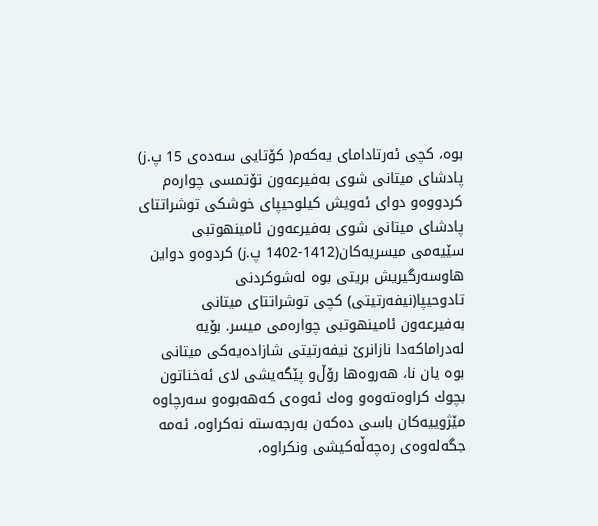بوه‌، كچی‌ ئه‌رتادامای‌ یه‌كه‌م( كۆتایی سه‌ده‌ی‌ 15 پ.ز) پادشای‌ میتانی‌ شوی‌ به‌فیرعه‌ون تۆتمسی‌ چواره‌م كردووه‌‌و دوای‌ ئه‌ویش كیلوحیپای‌ خوشكی‌ توشراتتای‌ پادشای‌ میتانی‌ شوی‌ به‌فیرعه‌ون ئامینهوتبی‌ سێیه‌می‌ میسریه‌كان(1412-1402 پ.ز) كردوه‌‌و دواین هاوسه‌رگیریش بریتی‌ بوه‌ له‌شوكردنی‌ تادوحیپا(نیفه‌رتیتی‌) كچی‌ توشراتتای‌ میتانی‌ به‌فیرعه‌ون ئامینهوتبی‌ چواره‌می‌ میسر. بۆیه‌ له‌دراماكه‌دا نازانرێ نیفه‌رتیتی‌ شازاده‌یه‌كی‌ میتانی‌ بوه‌ یان نا، هه‌روه‌ها رۆڵ‌و پێگه‌یشی‌ لای‌ ئه‌خناتون بچوك كراوه‌ته‌وه‌‌و وه‌ك ئه‌وه‌ی‌ كه‌هه‌بوه‌‌و سه‌رچاوه‌ مێژوییه‌كان باسی‌ ده‌كه‌ن به‌رجه‌سته‌ نه‌كراوه‌، ئه‌مه‌ جگه‌له‌وه‌ی‌ ره‌چه‌ڵه‌كیشی‌ ونكراوه‌،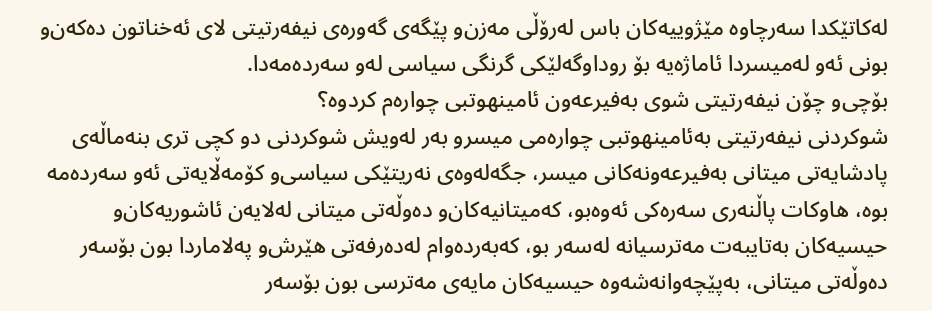له‌كاتێكدا سه‌رچاوه‌ مێژوییه‌كان باس له‌رۆڵی‌ مه‌زن‌و پێگه‌ی‌ گه‌وره‌ی‌ نیفه‌رتیتی‌ لای‌ ئه‌خناتون ده‌كه‌ن‌و بونی‌ ئه‌و له‌میسردا ئاماژه‌یه‌ بۆ روداوگه‌لێكی‌ گرنگی‌ سیاسی‌ له‌و سه‌رده‌مه‌دا.
بۆچی‌‌و چۆن نیفه‌رتیتی‌ شوی‌ به‌فیرعه‌ون ئامینهوتبی‌ چواره‌م كردوه‌؟
شوكردنی‌ نیفه‌رتیتی‌ به‌ئامینهوتبی‌ چواره‌می‌ میسر‌و به‌ر له‌ویش شوكردنی‌ دو كچی‌ تری‌ بنه‌ماڵه‌ی‌ پادشایه‌تی‌ میتانی‌ به‌فیرعه‌ونه‌كانی‌ میسر، جگه‌له‌وه‌ی‌ نه‌ریتێكی‌ سیاسی‌‌و كۆمه‌ڵایه‌تی‌ ئه‌و سه‌رده‌مه‌ بوه‌، هاوكات پاڵنه‌ری‌ سه‌ره‌كی‌ ئه‌وه‌بو، كه‌میتانیه‌كان‌و ده‌وڵه‌تی‌ میتانی‌ له‌لایه‌ن ئاشوریه‌كان‌و حیسیه‌كان به‌تایبه‌ت مه‌ترسیانه‌ له‌سه‌ر بو، كه‌به‌رده‌وام له‌ده‌رفه‌تی‌ هێرش‌و په‌لاماردا بون بۆسه‌ر ده‌وڵه‌تی‌ میتانی‌، به‌پێچه‌وانه‌شه‌وه‌ حیسیه‌كان مایه‌ی‌ مه‌ترسی‌ بون بۆسه‌ر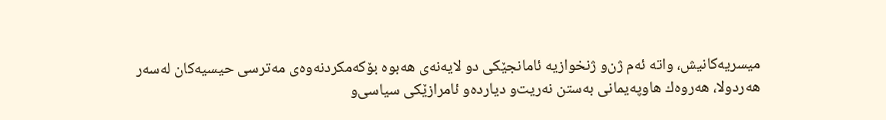میسریه‌كانیش، واته‌ ئه‌م ژن‌و ژنخوازیه‌ ئامانجێكی‌ دو لایه‌نه‌ی‌ هه‌بوه‌ بۆكه‌مكردنه‌وه‌ی‌ مه‌ترسی‌ حیسیه‌كان له‌سه‌ر هه‌ردولا، هه‌روه‌ك هاوپه‌یمانی‌ به‌ستن نه‌ریت‌و دیارده‌‌و ئامرازێكی‌ سیاسی‌‌و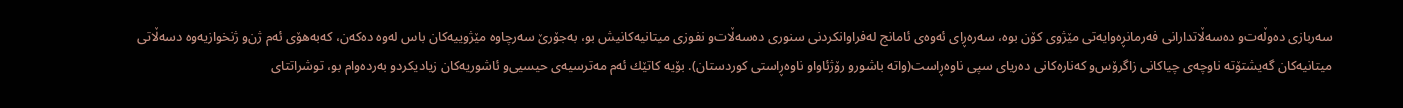سه‌ربازی‌ ده‌وڵه‌ت‌و ده‌سه‌ڵاتدارانی‌ فه‌رمانڕه‌وایه‌تی‌ مێژوی‌ كۆن بوه‌، سه‌ره‌ڕای‌ ئه‌وه‌ی‌ ئامانج له‌فراوانكردنی‌ سنوری‌ ده‌سه‌ڵات‌و نفوزی‌ میتانیه‌كانیش بو، به‌جۆرێ سه‌رچاوه‌ مێژوییه‌كان باس له‌وه‌ ده‌كه‌ن، كه‌به‌هۆی‌ ئه‌م ژن‌و ژنخوازیه‌وه‌ دسه‌ڵاتی‌ میتانیه‌كان گه‌یشتۆته‌ ناوچه‌ی‌ چیاكانی‌ زاگرۆس‌و كه‌ناره‌كانی‌ ده‌ریای‌ سپی‌ ناوه‌ڕاست(واته‌ باشور‌و رۆژئاوا‌و ناوه‌ڕاستی‌ كوردستان). بۆیه‌ كاتێك ئه‌م مه‌ترسیه‌ی‌ حیسیی‌‌و ئاشوریه‌كان زیادیكرد‌و به‌رده‌وام بو، توشراتتای‌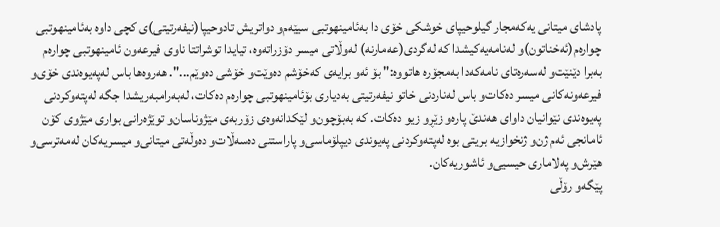پادشای‌ میتانی‌ یه‌كه‌مجار گیلوحیپای‌ خوشكی‌ خۆی‌ دا به‌ئامینهوتبی‌ سیێه‌م‌و دواتریش تادوحیپا(نیفه‌رتیتی‌)ی‌ كچی‌ داوه‌ به‌ئامینهوتبی‌ چواره‌م(ئه‌خناتون)و له‌نامه‌یه‌كیشدا كه‌ له‌گردی‌(عه‌مارنه‌) له‌وڵاتی‌ میسر دۆزراته‌وه‌، تیایدا توشراتتا ناوی‌ فیرعه‌ون ئامینهوتبی‌ چواره‌م به‌برا دێنێت‌و له‌سه‌ره‌تای‌ نامه‌كه‌دا به‌مجۆره‌ هاتووه‌:" بۆ ئه‌و برایه‌ی‌ كه‌خۆشم ده‌وێت‌و خۆشی‌ ده‌وێم...". هه‌روه‌ها باس له‌په‌یوه‌ندی‌ خۆی‌‌و فیرعه‌ونه‌كانی‌ میسر ده‌كات‌و باس له‌ناردنی‌ خاتو نیفه‌رتیتی‌ به‌دیاری‌ بۆئامینهوتبی‌ چواره‌م ده‌كات، له‌به‌رامبه‌ریشدا جگه‌ له‌پته‌وكردنی‌ په‌یوه‌ندی‌ نێوانیان داوای‌ هه‌ندێ پاره‌‌و زێڕ‌و زیو ده‌كات. كه‌ به‌بۆچون‌و لێكدانه‌وه‌ی‌ زۆربه‌ی‌ مێژوناسان‌و توێژه‌رانی‌ بواری‌ مێژوی‌ كۆن ئامانجی‌ ئه‌م ژن‌و ژنخوازیه‌ بریتی‌ بوه‌ له‌پته‌وكردنی‌ په‌یوندی‌ دیپلۆماسی‌‌و پاراستنی‌ ده‌سه‌ڵات‌و ده‌وڵه‌تی‌ میتانی‌‌و میسریه‌كان له‌مه‌ترسی‌‌و هێرش‌و په‌لاماری‌ حیسیی‌‌و ئاشوریه‌كان.
پێگه‌‌و رۆڵی‌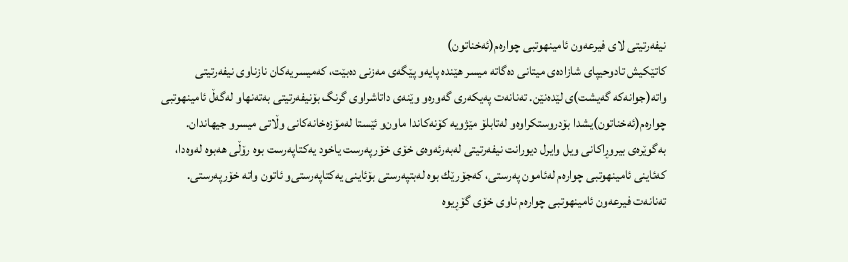نیفه‌رتیتی لای‌ فیرعه‌ون ئامینهوتبی‌ چواره‌م(ئه‌خناتون)
كاتێكیش تادوحیپای‌ شازاده‌ی‌ میتانی‌ ده‌گاته‌ میسر هێنده‌ پایه‌‌و پێگه‌ی‌ مه‌زنی‌ ده‌بێت، كه‌میسریه‌كان نازناوی‌ نیفه‌رتیتی‌ واته‌(جوانه‌كه‌ گه‌یشت)ی‌ لێده‌نێن. ته‌نانه‌ت په‌یكه‌ری‌ گه‌وره‌‌و وێنه‌ی‌ داتاشراوی‌ گرنگ بۆنیفه‌رتیتی‌ به‌ته‌نها‌و له‌گه‌ڵ ئامینهوتبی‌ چواره‌م(ئه‌خناتون)یشدا بۆدروستكراوه‌‌و له‌تابلۆ مێژویه‌ كۆنه‌كاندا ماون‌و ئێستا له‌مۆزه‌خانه‌كانی‌ وڵاتی‌ میسر‌و جیهاندان. به‌گوێره‌ی‌ بیروڕاكانی‌ ویل وایرل دیورانت نیفه‌رتیتی‌ له‌به‌رئه‌وه‌ی‌ خۆی‌ خۆرپه‌رست یاخود یه‌كتاپه‌رست بوه‌ رۆڵی‌ هه‌بوه‌ له‌وه‌دا، كه‌ئاینی‌ ئامینهوتبی‌ چواره‌م له‌ئامون په‌رستی‌، كه‌جۆرێك بوه‌ له‌بتپه‌رستی‌ بۆئاینی‌ یه‌كتاپه‌رستی‌‌و ئاتون واته‌ خۆرپه‌رستی‌. ته‌نانه‌ت فیرعه‌ون ئامینهوتبی‌ چواره‌م ناوی‌ خۆی‌ گۆڕیوه‌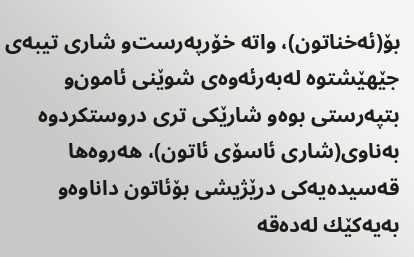بۆ(ئه‌خناتون)، واته‌ خۆرپه‌رست‌و شاری‌ تیبه‌ی‌ جێهێشتوه‌ له‌به‌رئه‌وه‌ی‌ شوێنی‌ ئامون‌و بتپه‌رستی‌ بوه‌‌و شارێكی‌ تری‌ دروستكردوه‌ به‌ناوی‌(شاری‌ ئاسۆی‌ ئاتون)، هه‌روه‌ها قه‌سیده‌یه‌كی‌ درێژیشی‌ بۆئاتون داناوه‌‌و به‌یه‌كێك له‌ده‌قه‌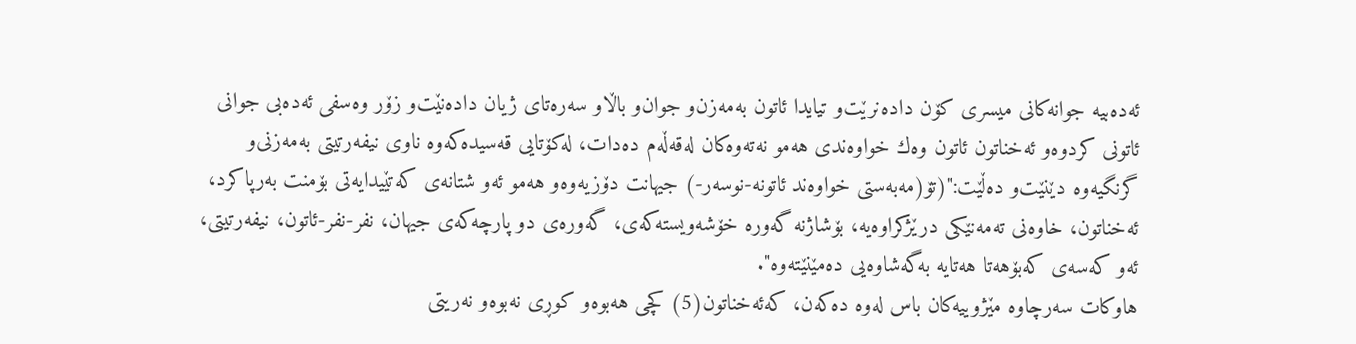ئه‌ده‌بیه‌ جوانه‌كانی‌ میسری‌ كۆن داده‌نرێت‌و تیایدا ئاتون به‌مه‌زن‌و جوان‌و باڵا‌و سه‌ره‌تای‌ ژیان داده‌نێت‌و زۆر وه‌سفی‌ ئه‌ده‌بی‌ جوانی‌ ئاتونی‌ كردوه‌‌و ئه‌خناتون ئاتون وه‌ك خواوه‌ندی‌ هه‌مو نه‌ته‌وه‌كان له‌قه‌ڵه‌م ده‌دات، له‌كۆتایی قه‌سیده‌كه‌وه‌ ناوی‌ نیفه‌رتیتی‌ به‌مه‌زنی‌‌و گرنگیه‌وه‌ دێنێت‌و ده‌ڵێت:"(تۆ(مه‌به‌ستی‌ خواوه‌ند ئاتونه‌-نوسه‌ر-) جیهانت دۆزیه‌وه‌‌و هه‌مو ئه‌و شتانه‌ی‌ كه‌تێیدایه‌تی‌ بۆمنت به‌رپاكرد، ئه‌خناتون، خاوه‌نی‌ ته‌مه‌نێكی‌ درێژكراوه‌یه‌، بۆشاژنه‌ گه‌وره‌ خۆشه‌ویسته‌كه‌ی‌، گه‌وره‌ی‌ دو پارچه‌كه‌ی‌ جیهان، نفر-نفر-ئاتون، نیفه‌رتیتی‌، ئه‌و كه‌سه‌ی‌ كه‌بۆهه‌تا هه‌تایه‌ به‌گه‌شاوه‌یی ده‌مێنێته‌وه‌".
هاوكات سه‌رچاوه‌ مێژوییه‌كان باس له‌وه‌ ده‌كه‌ن، كه‌ئه‌خناتون(5) كچی‌ هه‌بوه‌‌و كوڕی‌ نه‌بوه‌‌و نه‌ریتی‌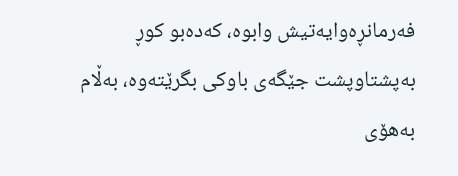فه‌رمانڕه‌وایه‌تیش وابوه‌، كه‌ده‌بو كوڕ به‌پشتاوپشت جێگه‌ی‌ باوكی‌ بگرێته‌وه‌، به‌ڵام به‌هۆی‌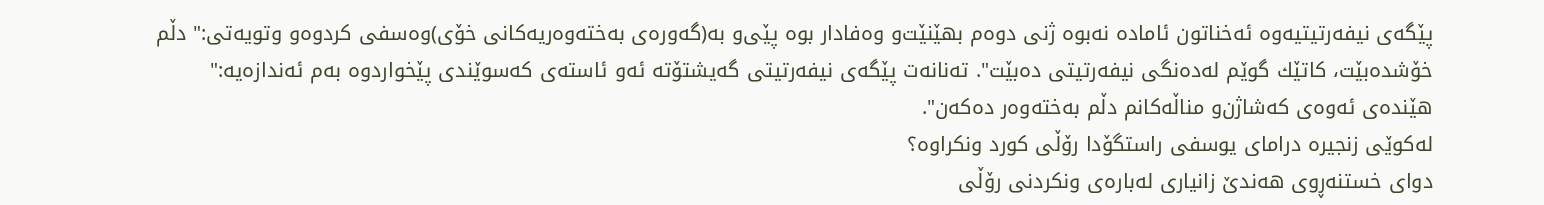پێگه‌ی‌ نیفه‌رتیتیه‌وه‌ ئه‌خناتون ئاماده‌ نه‌بوه‌ ژنی‌ دوه‌م بهێنێت‌و وه‌فادار بوه‌ پێی‌و به‌(گه‌وره‌ی‌ به‌خته‌وه‌ریه‌كانی‌ خۆی‌)وه‌سفی‌ كردوه‌‌و وتویه‌تی‌:" دڵم خۆشده‌بێت، كاتێك گوێم له‌ده‌نگی‌ نیفه‌رتیتی‌ ده‌بێت". ته‌نانه‌ت پێگه‌ی‌ نیفه‌رتیتی‌ گه‌یشتۆته‌ ئه‌و ئاسته‌ی‌ كه‌سوێندی‌ پێخواردوه‌ به‌م ئه‌ندازه‌یه‌:" هێنده‌ی‌ ئه‌وه‌ی‌ كه‌شاژن‌و مناڵه‌كانم دڵم به‌خته‌وه‌ر ده‌كه‌ن".
له‌كوێی‌ زنجیره‌ درامای‌ یوسفی‌ راستگۆدا رۆڵی‌ كورد ونكراوه‌؟
دوای‌ خستنه‌ڕوی‌ هه‌ندێ زانیاری‌ له‌باره‌ی‌ ونكردنی‌ رۆڵی‌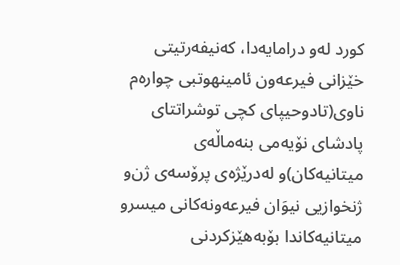كورد له‌و درامایه‌دا، كه‌نیفه‌رتیتی‌ خێزانی‌ فیرعه‌ون ئامینهوتبی‌ چواره‌م ناوی‌(تادوحیپای‌ كچی‌ توشراتتای‌ پادشای‌ نۆیه‌می‌ بنه‌ماڵه‌ی‌ میتانیه‌كان)و له‌درێژه‌ی‌ پرۆسه‌ی‌ ژن‌و ژنخوازیی نیوَان فیرعه‌ونه‌كانی‌ میسر‌و میتانیه‌كاندا بۆبه‌هێزكردنی‌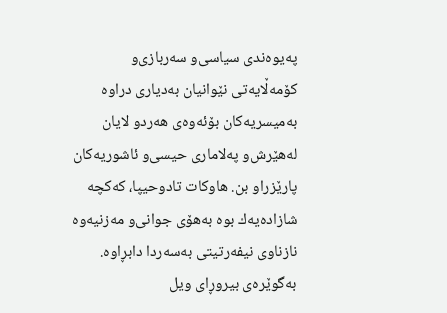په‌یوه‌ندی‌ سیاسی‌‌و سه‌ربازی‌‌و كۆمه‌ڵایه‌تی‌ نێوانیان به‌دیاری‌ دراوه‌ به‌میسریه‌كان بۆئه‌وه‌ی‌ هه‌ردو لایان له‌هێرش‌و په‌لاماری‌ حیسی‌و ئاشوریه‌كان پارێزراو بن. هاوكات تادوحیپا، كه‌كچه‌ شازاده‌یه‌ك بوه‌ به‌هۆی‌ جوانی‌‌و مه‌زنیه‌وه‌ نازناوی‌ نیفه‌رتیتی‌ به‌سه‌ردا دابڕاوه‌. به‌گوێره‌ی‌ بیروڕای‌ ویل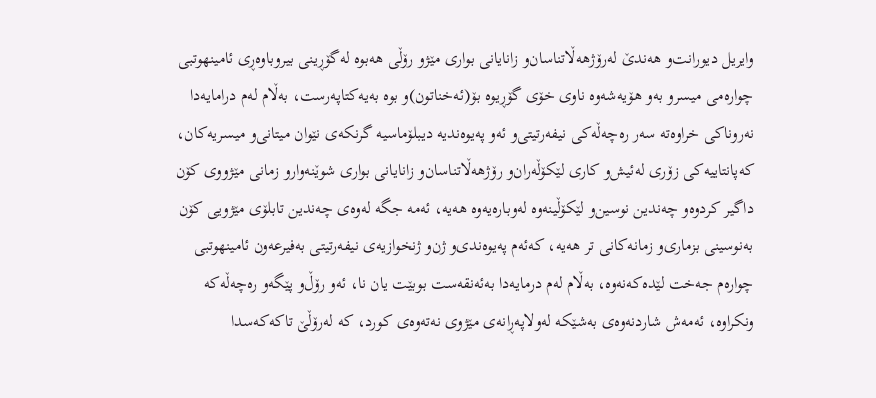وایریل دیورانت‌و هه‌ندێ له‌رۆژهه‌ڵاتناسان‌و زانایانی‌ بواری‌ مێژو رۆڵی‌ هه‌بوه‌ له‌گۆڕینی‌ بیروباوه‌ڕی‌ ئامینهوتبی‌ چواره‌می‌ میسر‌و به‌و هۆیه‌شه‌وه‌ ناوی‌ خۆی‌ گۆڕیوه‌ بۆ(ئه‌خناتون)و بوه‌ به‌یه‌كتاپه‌رست، به‌ڵام له‌م درامایه‌دا نه‌روناكی‌ خراوه‌ته‌ سه‌ر ره‌چه‌ڵه‌كی‌ نیفه‌رتیتی‌‌و ئه‌و په‌یوه‌ندیه‌ دیبلۆماسیه‌ گرنكه‌ی‌ نێوان میتانی‌‌و میسریه‌كان، كه‌پانتاییه‌كی‌ زۆری‌ له‌ئیش‌و كاری‌ لێكۆڵه‌ران‌و رۆژهه‌ڵاتناسان‌و زانایانی‌ بواری‌ شوێنه‌وار‌و زمانی‌ مێژووی‌ كۆن داگیر كردوه‌‌و چه‌ندین نوسین‌و لێكۆڵینه‌وه‌ له‌وباره‌یه‌وه‌ هه‌یه‌، ئه‌مه‌ جگه‌ له‌وه‌ی‌ چه‌ندین تابلۆی‌ مێژویی كۆن به‌نوسینی‌ بزماری‌‌و زمانه‌كانی‌ تر هه‌یه‌، كه‌ئه‌م په‌یوه‌ندی‌‌و ژن‌و ژنخوازیه‌ی‌ نیفه‌رتیتی‌ به‌فیرعه‌ون ئامینهوتبی‌ چواره‌م جه‌خت لێده‌كه‌نه‌وه‌، به‌ڵام له‌م درمایه‌دا به‌ئه‌نقه‌ست بوبێت یان نا، ئه‌و رۆڵ‌و پێگه‌‌و ره‌چه‌ڵه‌كه‌ ونكراوه‌، ئه‌مه‌ش شاردنه‌وه‌ی‌ به‌شێكه‌ له‌ولاپه‌ڕانه‌ی‌ مێژوی‌ نه‌ته‌وه‌ی‌ كورد، كه‌ له‌رۆڵێ‌ تاكه‌كه‌سدا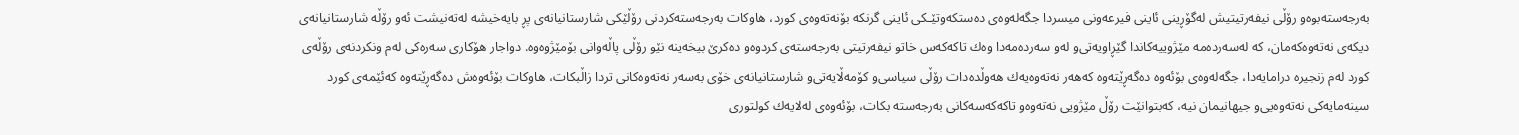به‌رجه‌سته‌بوه‌‌و رۆڵی‌ نیفه‌رتیتیش له‌گۆڕینی‌ ئاینی‌ فیرعه‌ونی‌ میسردا جگه‌له‌وه‌ی‌ ده‌ستكه‌وتێـكی‌ ئاینی‌ گرنكه‌ بۆنه‌ته‌وه‌ی‌ كورد، هاوكات به‌رجه‌سته‌كردنی‌ رۆڵێكی‌ شارستانیانه‌ی‌ پڕ بایه‌خیشه‌ له‌ته‌نیشت ئه‌و رۆڵه‌ شارستانیانه‌ی‌ دیكه‌ی‌ نه‌ته‌وه‌كه‌مان، كه‌ له‌سه‌رده‌مه‌ مێژوییه‌كاندا گێڕاویه‌تی‌‌و له‌و سه‌رده‌مه‌دا وه‌ك تاكه‌كه‌س خاتو نیفه‌رتیتی‌ به‌رجه‌سته‌ی‌ كردوه‌‌و ده‌كرێ بیخه‌ینه‌ نێو رۆڵی‌ پاڵه‌وانی‌ بۆمێژوه‌وه‌. دواجار هۆكاری‌ سه‌ره‌كی‌ له‌م ونكردنه‌ی‌ رۆڵه‌ی‌ كورد له‌م زنجیره‌ درامایه‌دا، جگه‌له‌وه‌ی‌ بۆئه‌وه‌ ده‌گه‌ڕێته‌وه‌ كه‌هه‌ر نه‌ته‌وه‌یه‌ك هه‌وڵده‌دات رۆڵی‌ سیاسی‌‌و كۆمه‌ڵایه‌تی‌‌و شارستانیانه‌ی‌ خۆی‌ به‌سه‌ر نه‌ته‌وه‌كانی‌ تردا زاڵبكات، هاوكات بۆئه‌وه‌ش ده‌گه‌ڕێته‌وه‌ كه‌ئێمه‌ی‌ كورد سینه‌مایه‌كی‌ نه‌ته‌وه‌یی‌و جیهانیمان نیه‌، كه‌بتوانێت رۆڵ مێژویی نه‌ته‌وه‌‌و تاكه‌كه‌سه‌كانی‌ به‌رجه‌سته‌ بكات، بۆئه‌وه‌ی‌ له‌لایه‌ك كولتوری‌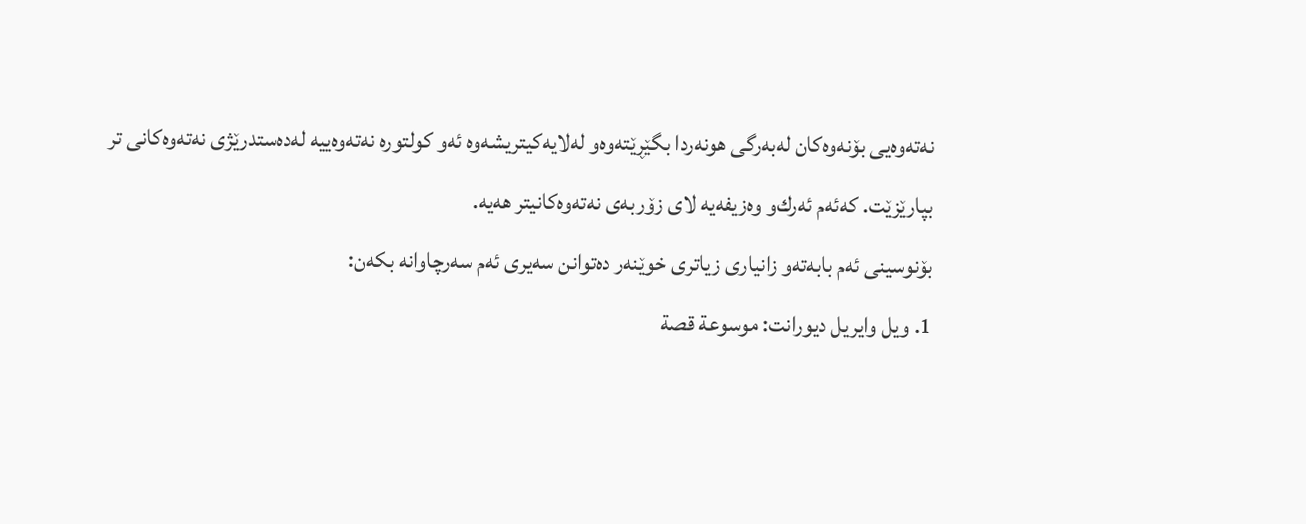نه‌ته‌وه‌یی‌ بۆنه‌وه‌كان له‌به‌رگی‌ هونه‌ردا بگێڕێته‌وه‌‌و له‌لایه‌كیتریشه‌وه‌ ئه‌و كولتوره‌ نه‌ته‌وه‌ییه‌ له‌ده‌ستدرێژی‌ نه‌ته‌وه‌كانی‌ تر بپارێزێت. كه‌ئه‌م ئه‌رك‌و وه‌زیفه‌یه‌ لای‌ زۆربه‌ی‌ نه‌ته‌وه‌كانیتر هه‌یه‌.
بۆنوسینی‌ ئه‌م بابه‌ته‌‌و زانیاری‌ زیاتری‌ خوێنه‌ر ده‌توانن سه‌یری‌ ئه‌م سه‌رچاوانه‌ بكه‌ن:
1. ویل وایریل دیورانت: موسوعة‌ قصة‌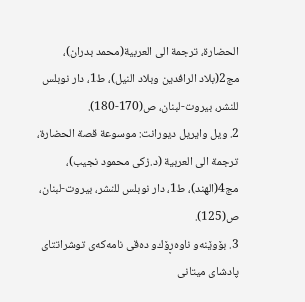الحضارة‌، ترجمة‌ الی‌ العربیة‌(محمد بدران)، مج2(بلاد الرافدین وبلاد النیل)، ط1، دار نوبلس للنشر، بیروت-لبنان، ص(170-180).
2. ویل وایریل دیورانت: موسوعة‌ قصة‌ الحضارة‌، ترجمة‌ الی‌ العربیة ‌(د.زكی‌ محمود نجیب)، مج4(الهند)، ط1، دار نوبلس للنشر، بیروت-لبنان، ص(125).
3. بۆوێنه‌‌و ناوه‌ڕۆك‌و ده‌قی‌ نامه‌كه‌ی‌ توشراتتای‌ پادشای‌ میتانی‌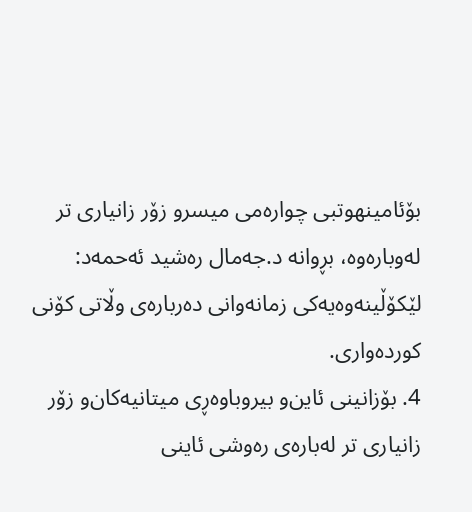بۆئامینهوتبی‌ چواره‌می‌ میسر‌و زۆر زانیاری‌ تر له‌وباره‌وه‌، بڕوانه‌ د.جه‌مال ره‌شید ئه‌حمه‌د: لێكۆڵینه‌وه‌یه‌كی‌ زمانه‌وانی‌ ده‌رباره‌ی‌ وڵاتی‌ كۆنی‌ كورده‌واری‌.
4. بۆزانینی‌ ئاین‌و بیروباوه‌ڕی‌ میتانیه‌كان‌و زۆر زانیاری‌ تر له‌باره‌ی‌ ره‌وشی‌ ئاینی‌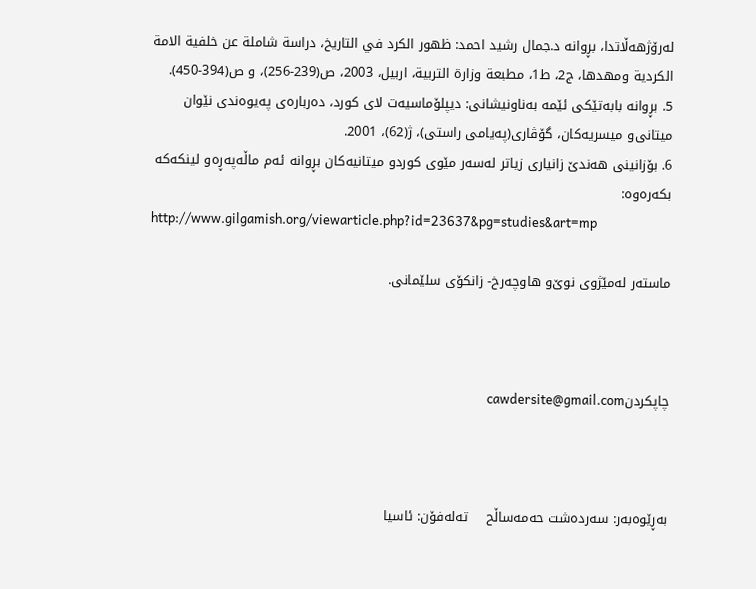له‌رۆژهه‌ڵاتدا، بڕوانه‌ د.جمال رشید احمد: ظهور الكرد في التاریخ، دراسة‌ شاملة‌ عن خلفیة‌ الامة‌ الكردیة‌ ومهدها، ج2، ط1، مطبعة‌ وزارة‌ التربیة‌، اربیل، 2003، ص(239-256)، و ص(394-450).
5. بڕوانه‌ بابه‌تێكی‌ ئێمه‌ به‌ناونیشانی‌: دیپلۆماسیه‌ت لای‌ كورد، ده‌رباره‌ی‌ په‌یوه‌ندی‌ نێوان میتانی‌‌و میسریه‌كان، گۆڤاری‌(په‌یامی‌ راستی‌)، ژ(62)، 2001.
6. بۆزانینی‌ هه‌ندێ زانیاری‌ زیاتر له‌سه‌ر مێوی‌ كورد‌و میتانیه‌كان بڕوانه‌ ئه‌م ماڵه‌په‌ڕه‌‌و لینكه‌كه‌ بكه‌ره‌وه‌:
http://www.gilgamish.org/viewarticle.php?id=23637&pg=studies&art=mp

ماسته‌ر له‌مێژوی‌ نوێ‌و هاوچه‌رخ- زانكۆی‌ سلێمانی‌.



چاپكردنcawdersite@gmail.com



به‌ڕێوه‌به‌ر: سه‌رده‌شت حه‌مه‌ساڵح    ته‌له‌فۆن: ئاسیا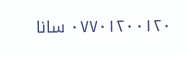٠٧٧٠١٢٠٠١٢٠ سانا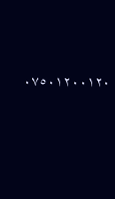٠٧٥٠١٢٠٠١٢٠    ‌